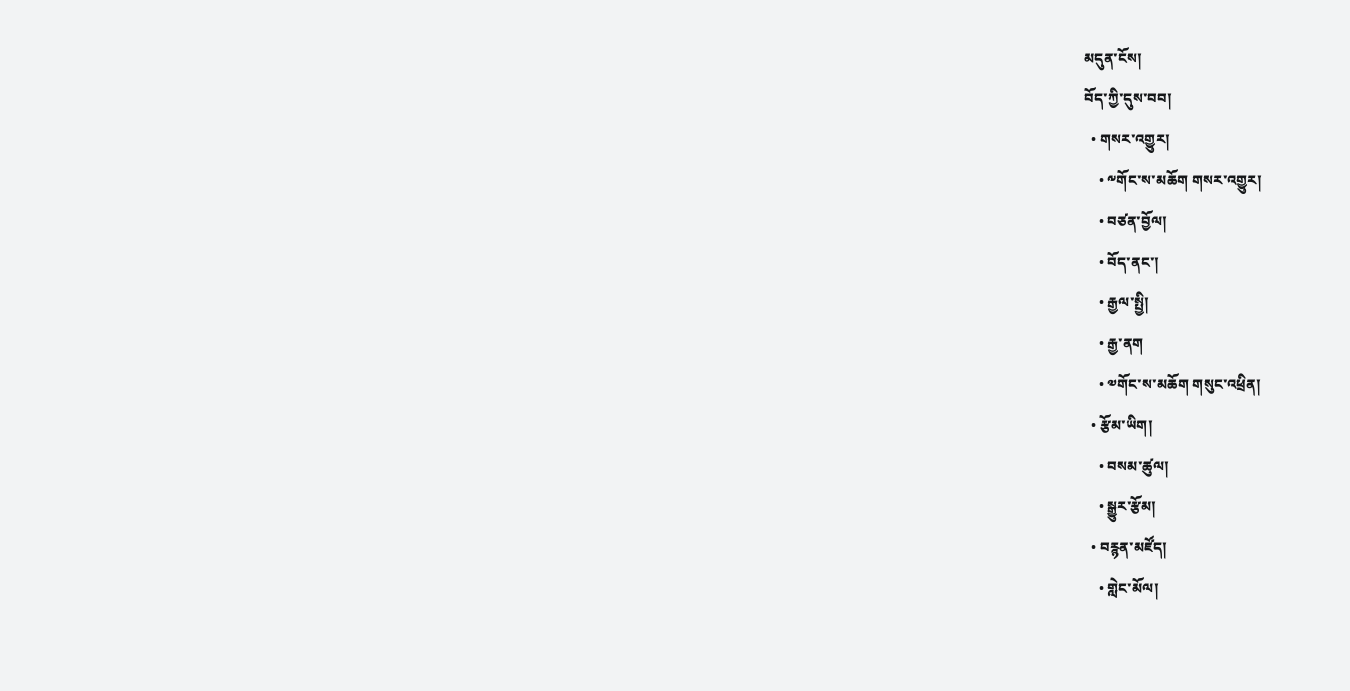མདུན་ངོས།
བོད་ཀྱི་དུས་བབ།
  • གསར་འགྱུར།
    • ༸གོང་ས་མཆོག གསར་འགྱུར།
    • བཙན་བྱོལ།
    • བོད་ནང་།
    • རྒྱལ་སྤྱི།
    • རྒྱ་ནག
    • ༧གོང་ས་མཆོག གསུང་འཕྲིན།
  • རྩོམ་ཡིག།
    • བསམ་ཚུལ།
    • སྒྱུར་རྩོམ།
  • བརྙན་མཛོད།
    • གླེང་མོལ།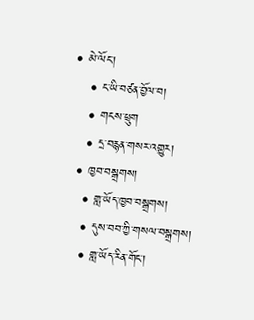• མེ་ལོང་།
    • ང་ཡི་བཙན་བྱོལ་བ།
    • གངས་ཕྲུག
    • དྲ་བརྙན་གསར་འགྱུར།
  • ཁྱབ་བསྒྲགས།
    • གླ་ཡོད་ཁྱབ་བསྒྲགས།
    • དུས་བབ་ཀྱི་གསལ་བསྒྲགས།
    • གླ་ཡོད་རིན་གོང་།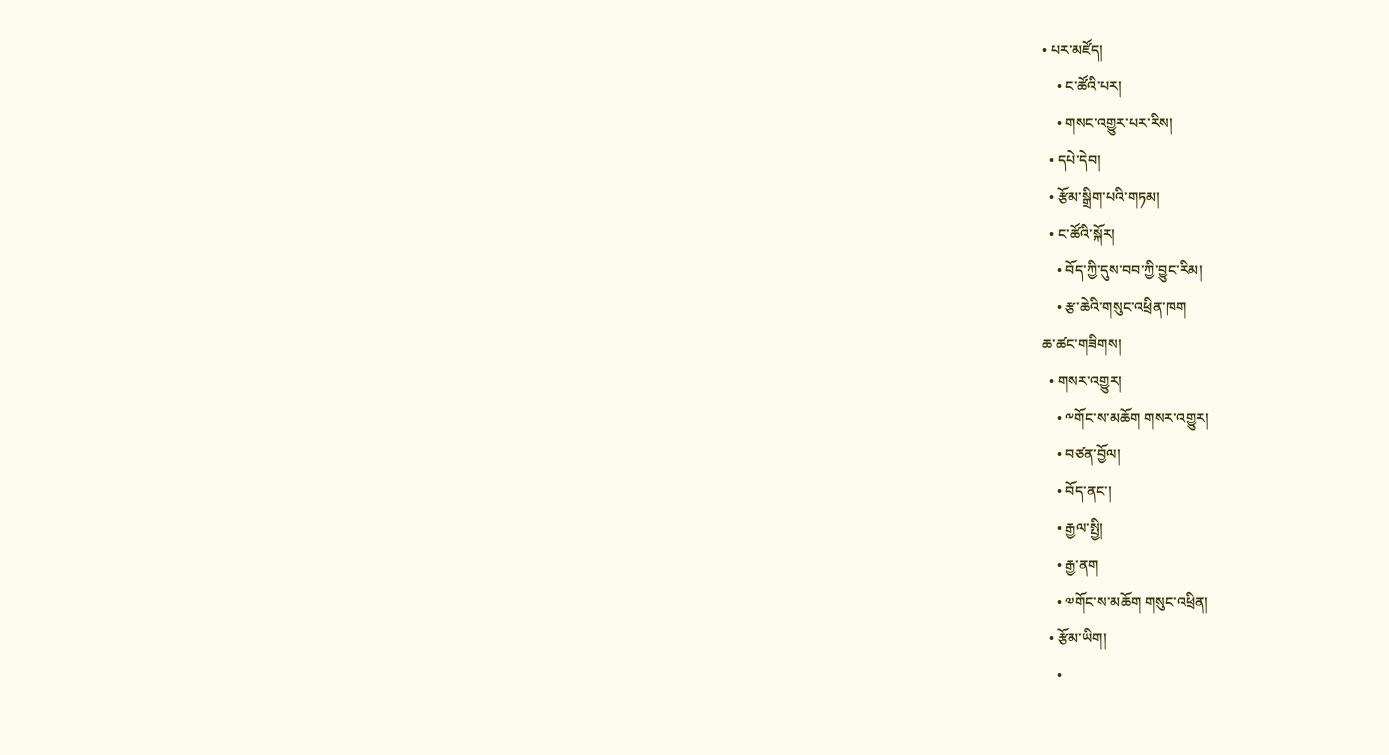• པར་མཛོད།
    • ང་ཚོའི་པར།
    • གསང་འགྱུར་པར་རིས།
  • དཔེ་དེབ།
  • རྩོམ་སྒྲིག་པའི་གཏམ།
  • ང་ཚོའི་སྐོར།
    • བོད་ཀྱི་དུས་བབ་ཀྱི་བྱུང་རིམ།
    • རྩ་ཆེའི་གསུང་འཕྲིན་ཁག
ཆ་ཚང་གཟིགས།
  • གསར་འགྱུར།
    • ༸གོང་ས་མཆོག གསར་འགྱུར།
    • བཙན་བྱོལ།
    • བོད་ནང་།
    • རྒྱལ་སྤྱི།
    • རྒྱ་ནག
    • ༧གོང་ས་མཆོག གསུང་འཕྲིན།
  • རྩོམ་ཡིག།
    •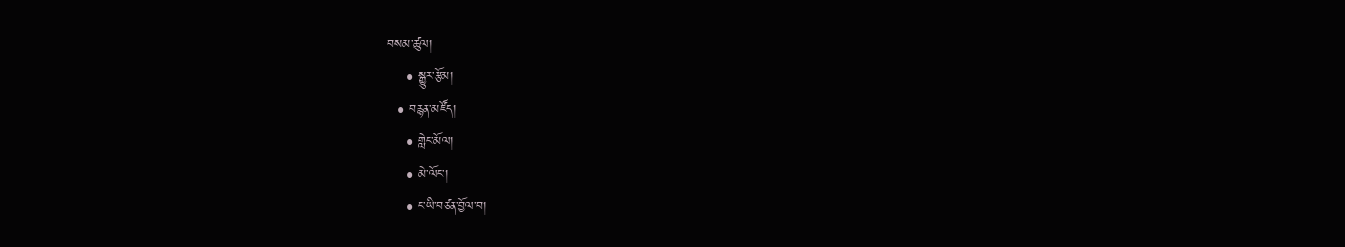བསམ་ཚུལ།
    • སྒྱུར་རྩོམ།
  • བརྙན་མཛོད།
    • གླེང་མོལ།
    • མེ་ལོང་།
    • ང་ཡི་བཙན་བྱོལ་བ།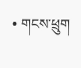• གངས་ཕྲུག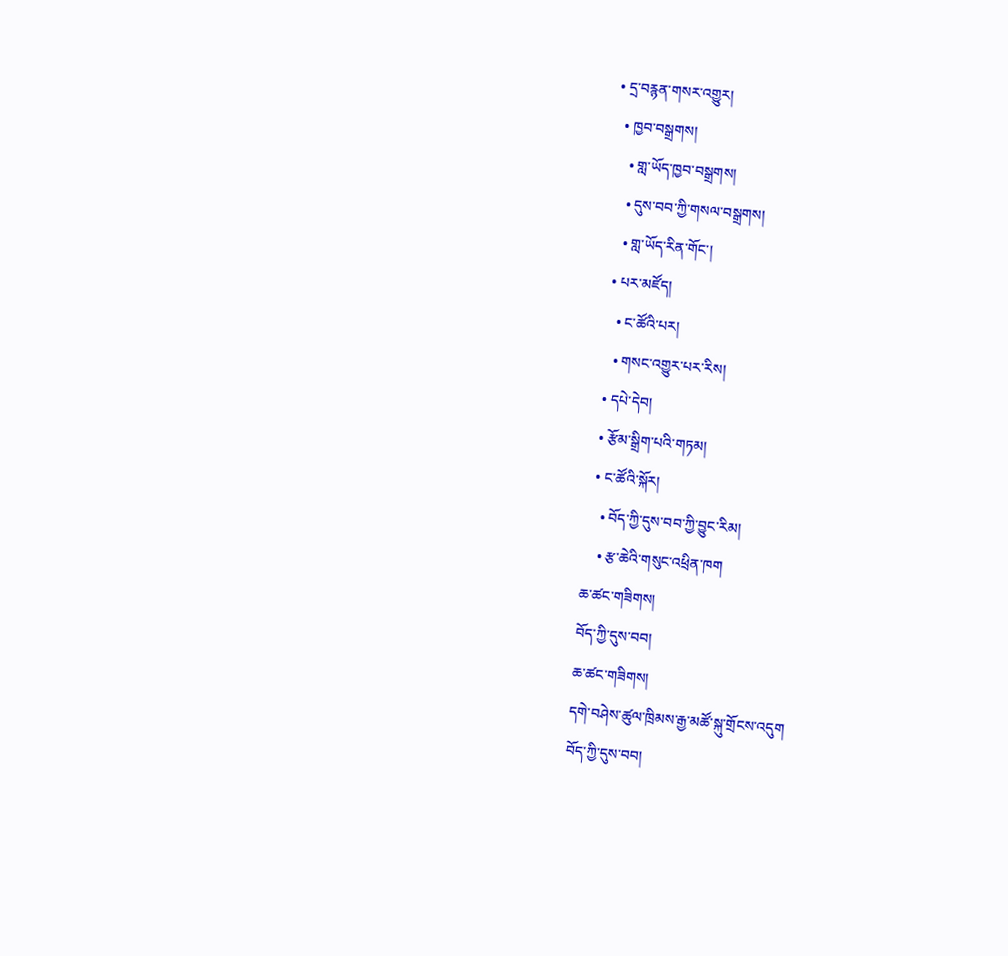• དྲ་བརྙན་གསར་འགྱུར།
  • ཁྱབ་བསྒྲགས།
    • གླ་ཡོད་ཁྱབ་བསྒྲགས།
    • དུས་བབ་ཀྱི་གསལ་བསྒྲགས།
    • གླ་ཡོད་རིན་གོང་།
  • པར་མཛོད།
    • ང་ཚོའི་པར།
    • གསང་འགྱུར་པར་རིས།
  • དཔེ་དེབ།
  • རྩོམ་སྒྲིག་པའི་གཏམ།
  • ང་ཚོའི་སྐོར།
    • བོད་ཀྱི་དུས་བབ་ཀྱི་བྱུང་རིམ།
    • རྩ་ཆེའི་གསུང་འཕྲིན་ཁག
ཆ་ཚང་གཟིགས།
བོད་ཀྱི་དུས་བབ།
ཆ་ཚང་གཟིགས།
དགེ་བཤེས་ཚུལ་ཁྲིམས་རྒྱ་མཚོ་སྐུ་གྲོངས་འདུག
བོད་ཀྱི་དུས་བབ།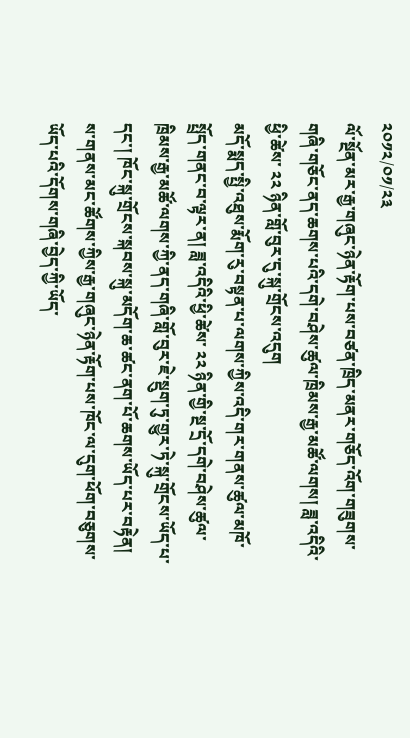༢༠༡༢/༠༡/༢༣
ལོ་སྔོན་མར་རྒྱ་གཞུང་ཉེན་རྟོག་པས་བཙན་ཁྲིད་མནར་གཅོད་འོག་གཟུགས་གཞི་གཅོང་ནད་ཆགས་པའི་དགེ་བཤེས་ཚུལ་ཁྲིམས་རྒྱ་མཚོ་ལགས། ཟླ་འདིའི་ཕྱི་ཚེས་ ༢༢ ཉིན་གློ་བུར་དུ་སྐུ་གྲོངས་འདུག
མདོ་སྨད་སྤྱི་འཐུས་རྨོག་རུ་བསྟན་པ་ལགས་ཀྱིས་འདི་གར་གནས་ཚུལ་མཁོ་སྤྲོད་གནང་བ་ལྟར་ན། ཟླ་འདིའི་ཕྱི་ཚེས་ ༢༢ ཉིན་གྱི་སྔ་དྲོ་དགེ་བཤེས་ཚུལ་ཁྲིམས་རྒྱ་མཚོ་ལགས་ཀྱི་ནད་གཞི་གློ་བུར་ཇེ་སྡུག་ཏུ་གྱུར་ཏེ་སྐུ་གྲོངས་ཡོད་པ་དང་། ཁོང་སྐུ་གྲོངས་སྐབས་སྐུ་མདོག་ཆ་ཚང་ནག་པོ་ཆགས་ཡོད་པར་བརྟེན། ས་གནས་མང་ཚོགས་ཀྱིས་རྒྱ་གཞུང་ཉེན་རྟོག་པས་ཁོང་ལ་དུག་ཕོག་བཅུགས་ཡོད་པའི་དོགས་གཞི་བྱེད་ཀྱི་ཡོད་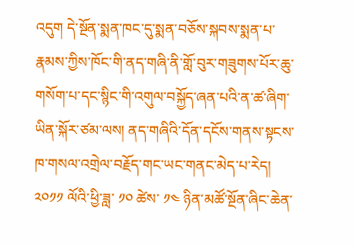འདུག དེ་སྔོན་སྨན་ཁང་དུ་སྨན་བཅོས་སྐབས་སྨན་པ་རྣམས་ཀྱིས་ཁོང་གི་ནད་གཞི་ནི་གློ་བུར་གཟུགས་པོར་ཆུ་གསོག་པ་དང་སྙིང་གི་འགུལ་བསྐྱོད་ཞན་པའི་ན་ཚ་ཞིག་ཡིན་སྐོར་ཙམ་ལས། ནད་གཞིའི་དོན་དངོས་གནས་སྟངས་ཁ་གསལ་འགྲེལ་བརྗོད་གང་ཡང་གནང་མེད་པ་རེད།
༢༠༡༡ ལོའི་ཕྱི་ཟླ་ ༡༠ ཚེས་ ༡༤ ཉིན་མཚོ་སྔོན་ཞིང་ཆེན་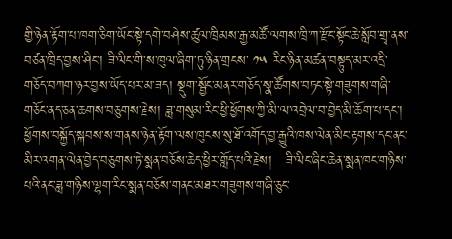གྱི་ཉེན་རྟོག་པ་ཁག་ཅིག་ཡོང་སྟེ་དགེ་བཤེས་ཚུལ་ཁྲིམས་རྒྱ་མཚོ་ལགས་ཁྲི་ཀ་རྫོང་སྟོང་ཆེ་སློབ་གྲྭ་ནས་བཙན་ཁྲིད་བྱས་ཤིང་། ཟི་ལིང་གི་ས་ཁུལ་ཞིག་ཏུ་ཉིན་གྲངས་ ༡༥ རིང་ཉིན་མཚན་བསྟུད་མར་འདྲི་གཅོད་བཀག་ཉར་བྱས་ཡོད་པར་མ་ཟད། སྡུག་སྦྱོང་མནར་གཅོད་སྣ་ཚོགས་བཏང་སྟེ་གཟུགས་གཞི་གཅོང་ནད་ཅན་ཆགས་བཅུགས་རྗེས། ཟླ་གསུམ་རིང་ཕྱི་ཕྱོགས་ཀྱི་མི་ལ་འབྲེལ་བ་བྱེད་མི་ཆོག་པ་དང་། ཕྱོགས་བསྐྱོད་སྐབས་ས་གནས་ཉེན་རྟོག་ལས་ཁུངས་སུ་ཐོ་འགོད་བྱ་རྒྱུའི་ཁས་ལེན་མིང་རྟགས་དང་ནང་མིར་འགན་ལེན་བྱེད་བཅུགས་ཏེ་སྨན་བཅོས་ཆེད་ཕྱིར་གློད་པའི་རྗེས།   ཟི་ལིང་ཞིང་ཆེན་སྨན་ཁང་གཉིས་པའི་ནང་ཟླ་གཉིས་ལྷག་རིང་སྨན་བཅོས་གནང་མཐར་གཟུགས་གཞི་ཅུང་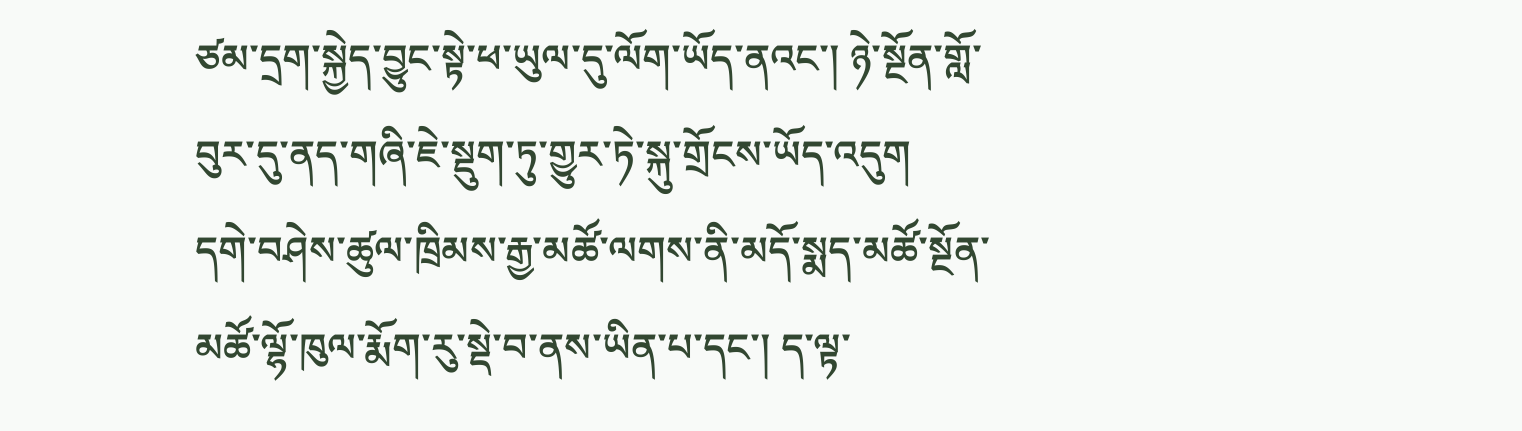ཙམ་དྲག་སྐྱེད་བྱུང་སྟེ་ཕ་ཡུལ་དུ་ལོག་ཡོད་ནའང་། ཉེ་སྔོན་གློ་བུར་དུ་ནད་གཞི་ཇེ་སྡུག་ཏུ་གྱུར་ཏེ་སྐུ་གྲོངས་ཡོད་འདུག
དགེ་བཤེས་ཚུལ་ཁྲིམས་རྒྱ་མཚོ་ལགས་ནི་མདོ་སྨད་མཚོ་སྔོན་མཚོ་ལྷོ་ཁུལ་རྨོག་རུ་སྡེ་བ་ནས་ཡིན་པ་དང་། ད་ལྟ་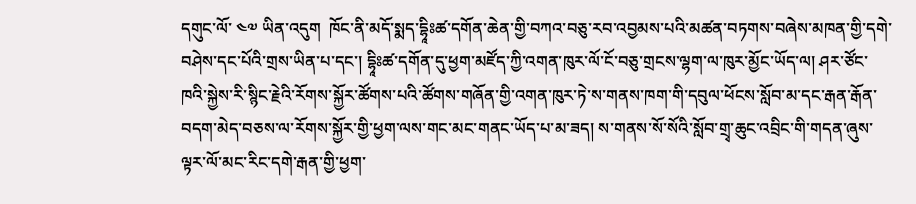དགུང་ལོ་ ༤༧ ཡིན་འདུག  ཁོང་ནི་མདོ་སྨད་དྷཱིཿཚ་དགོན་ཆེན་གྱི་བཀའ་བཅུ་རབ་འབྱམས་པའི་མཚན་བཏགས་བཞེས་མཁན་གྱི་དགེ་བཤེས་དང་པོའི་གྲས་ཡིན་པ་དང་། དྷཱིཿཚ་དགོན་དུ་ཕྱག་མཛོད་ཀྱི་འགན་ཁུར་ལོ་ངོ་བཅུ་གྲངས་ལྷག་ལ་ཁུར་མྱོང་ཡོད་ལ། ཤར་ཙོང་ཁའི་སྐྱེས་རི་སྙིང་རྗེའི་རོགས་སྐྱོར་ཚོགས་པའི་ཚོགས་གཞོན་གྱི་འགན་ཁུར་ཏེ་ས་གནས་ཁག་གི་དབུལ་ཕོངས་སློབ་མ་དང་རྒན་རྒོན་བདག་མེད་བཅས་ལ་རོགས་སྐྱོར་གྱི་ཕྱག་ལས་གང་མང་གནང་ཡོད་པ་མ་ཟད། ས་གནས་སོ་སོའི་སློབ་གྲྭ་ཆུང་འབྲིང་གི་གདན་ཞུས་ལྟར་ལོ་མང་རིང་དགེ་རྒན་གྱི་ཕྱག་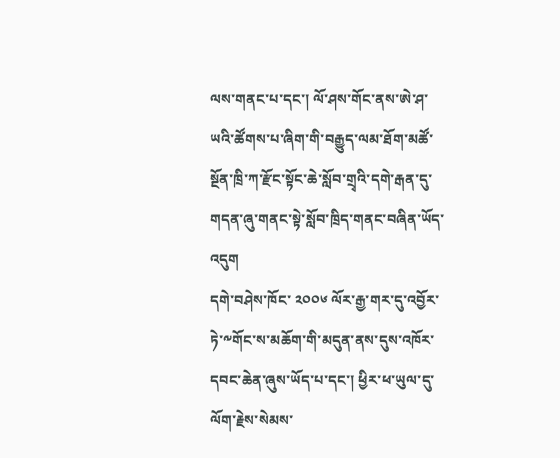ལས་གནང་པ་དང་། ལོ་ཤས་གོང་ནས་ཨེ་ཤ་ཡའི་ཚོགས་པ་ཞིག་གི་བརྒྱུད་ལམ་ཐོག་མཚོ་སྔོན་ཁྲི་ཀ་རྫོང་སྟོང་ཆེ་སློབ་གྲྭའི་དགེ་རྒན་དུ་གདན་ཞུ་གནང་སྟེ་སློབ་ཁྲིད་གནང་བཞིན་ཡོད་འདུག
དགེ་བཤེས་ཁོང་ ༢༠༠༦ ལོར་རྒྱ་གར་དུ་འབྱོར་ཏེ་༸གོང་ས་མཆོག་གི་མདུན་ནས་དུས་འཁོར་དབང་ཆེན་ཞུས་ཡོད་པ་དང་། ཕྱིར་ཕ་ཡུལ་དུ་ལོག་རྗེས་སེམས་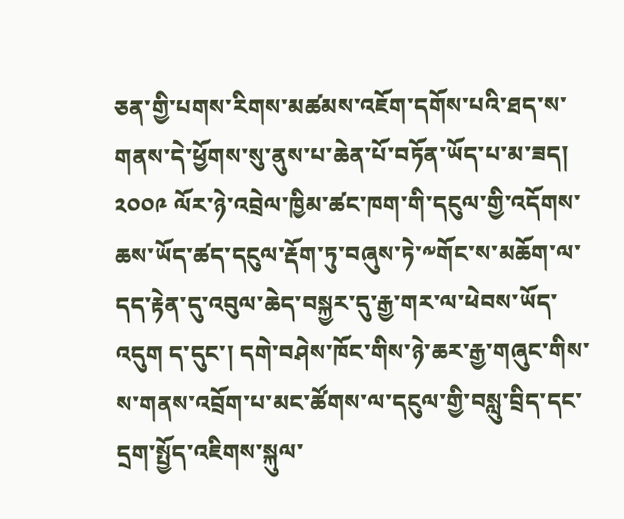ཅན་གྱི་པགས་རིགས་མཚམས་འཇོག་དགོས་པའི་ཐད་ས་གནས་དེ་ཕྱོགས་སུ་ནུས་པ་ཆེན་པོ་བཏོན་ཡོད་པ་མ་ཟད།  ༢༠༠༩ ལོར་ཉེ་འབྲེལ་ཁྱིམ་ཚང་ཁག་གི་དངུལ་གྱི་འདོགས་ཆས་ཡོད་ཚད་དངུལ་རྡོག་ཏུ་བཞུས་ཏེ་༸གོང་ས་མཆོག་ལ་དད་རྟེན་དུ་འབུལ་ཆེད་བསྐྱར་དུ་རྒྱ་གར་ལ་ཕེབས་ཡོད་འདུག ད་དུང་། དགེ་བཤེས་ཁོང་གིས་ཉེ་ཆར་རྒྱ་གཞུང་གིས་ས་གནས་འབྲོག་པ་མང་ཚོགས་ལ་དངུལ་གྱི་བསླུ་བྲིད་དང་དྲག་སྤྱོད་འཇིགས་སྐུལ་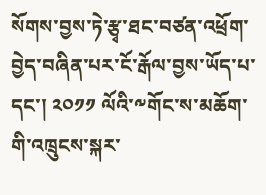སོགས་བྱས་ཏེ་རྩྭ་ཐང་བཙན་འཕྲོག་བྱེད་བཞིན་པར་ངོ་རྒོལ་བྱས་ཡོད་པ་དང་། ༢༠༡༡ ལོའི་༸གོང་ས་མཆོག་གི་འཁྲུངས་སྐར་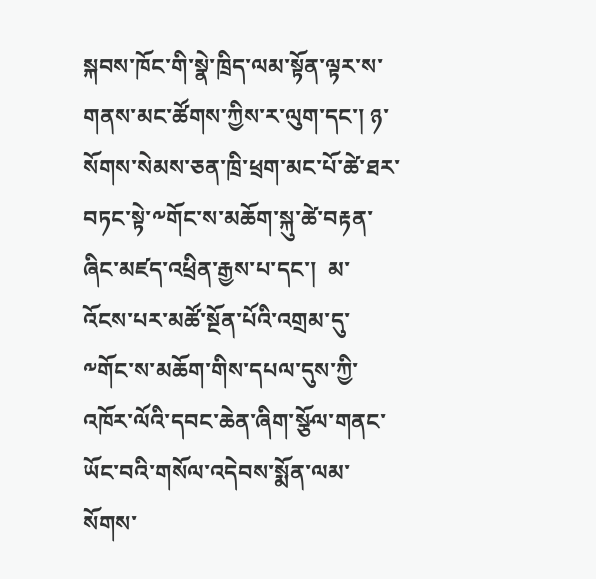སྐབས་ཁོང་གི་སྣེ་ཁྲིད་ལམ་སྟོན་ལྟར་ས་གནས་མང་ཚོགས་ཀྱིས་ར་ལུག་དང་། ཉ་སོགས་སེམས་ཅན་ཁྲི་ཕྲག་མང་པོ་ཚེ་ཐར་བཏང་སྟེ་༸གོང་ས་མཆོག་སྐུ་ཚེ་བརྟན་ཞིང་མཛད་འཕྲིན་རྒྱས་པ་དང་།  མ་འོངས་པར་མཚོ་སྔོན་པོའི་འགྲམ་དུ་༸གོང་ས་མཆོག་གིས་དཔལ་དུས་ཀྱི་འཁོར་ལོའི་དབང་ཆེན་ཞིག་སྩོལ་གནང་ཡོང་བའི་གསོལ་འདེབས་སྨོན་ལམ་སོགས་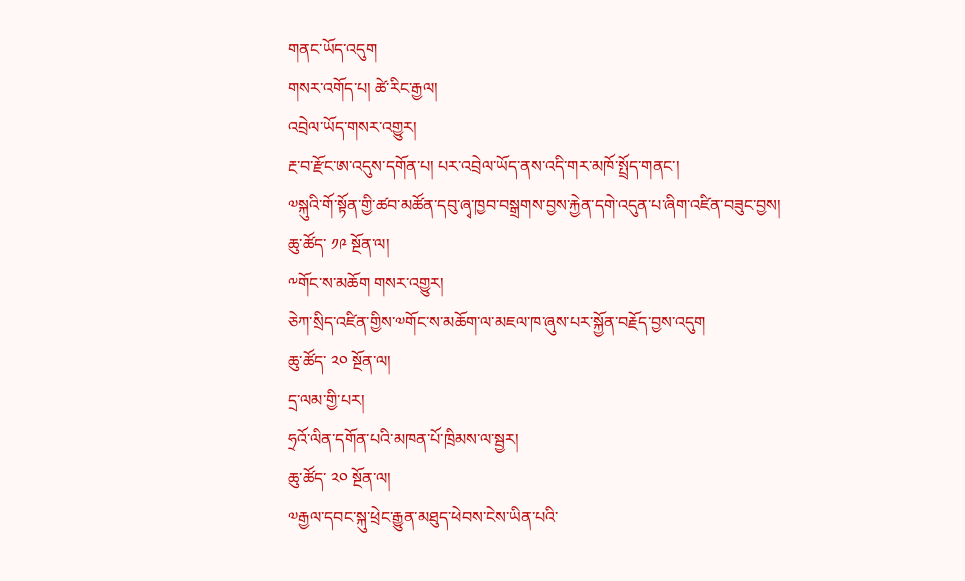གནང་ཡོད་འདུག
གསར་འགོད་པ། ཚེ་རིང་རྒྱལ།
འབྲེལ་ཡོད་གསར་འགྱུར།
རྔ་བ་རྫོང་ཨ་འདུས་དགོན་པ། པར་འབྲེལ་ཡོད་ནས་འདི་གར་མཁོ་སྤྲོད་གནང་།
༧སྐུའི་གོ་སྟོན་གྱི་ཚབ་མཚོན་དབུ་ཞྭ་ཁྱབ་བསྒྲགས་བྱས་རྐྱེན་དགེ་འདུན་པ་ཞིག་འཛིན་བཟུང་བྱས།
ཆུ་ཚོད་ ༡༩ སྔོན་ལ།
༸གོང་ས་མཆོག གསར་འགྱུར།
ཅེཀ་སྲིད་འཛིན་གྱིས་༧གོང་ས་མཆོག་ལ་མཇལ་ཁ་ཞུས་པར་སྐྱོན་བརྗོད་བྱས་འདུག
ཆུ་ཚོད་ ༢༠ སྔོན་ལ།
དྲ་ལམ་གྱི་པར།
ཧྲའོ་ལིན་དགོན་པའི་མཁན་པོ་ཁྲིམས་ལ་སྦྱར།
ཆུ་ཚོད་ ༢༠ སྔོན་ལ།
༧རྒྱལ་དབང་སྐུ་ཕྲེང་རྒྱུན་མཐུད་ཕེབས་ངེས་ཡིན་པའི་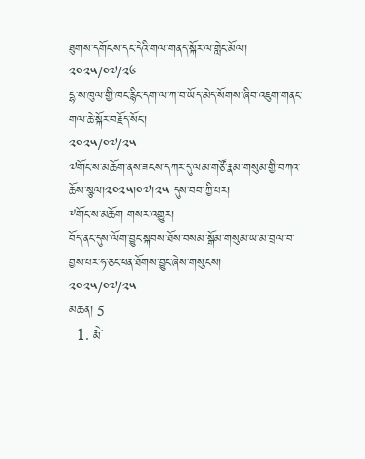ཐུགས་དགོངས་དང་དེའི་གལ་གནད་སྐོར་ལ་གླེང་མོལ།
༢༠༢༥/༠༧/༢༦
དྷ་ས་ཁུལ་གྱི་ཁང་རྙིང་དག་ལ་ཀ་བ་ཡོད་མེད་སོགས་ཞིབ་འཇུག་གནང་གལ་ཆེ་སྐོར་བརྗོད་སོང་།
༢༠༢༥/༠༧/༢༥
༧གོང་ས་མཆོག་ནས་ཟངས་དཀར་དུ་ལམ་གཙོ་རྣམ་གསུམ་གྱི་བཀའ་ཆོས་སྩལ།༢༠༢༥།༠༧།༢༥ དུས་བབ་ཀྱི་པར།
༸གོང་ས་མཆོག གསར་འགྱུར།
བོད་ནང་དུས་ལོག་བྱུང་སྐབས་ཐོས་བསམ་སྒོམ་གསུམ་ཡ་མ་བྲལ་བ་བྱས་པར་ཧ་ཅང་ཕན་ཐོགས་བྱུང་ཞེས་གསུངས།
༢༠༢༥/༠༧/༢༥
མཆན། 5
  1. རྨེ་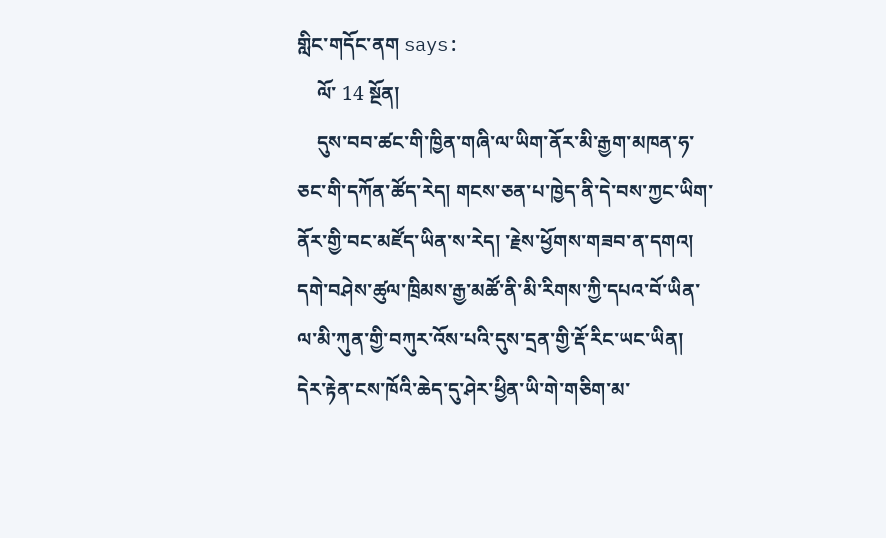གླིང་གདོང་ནག says:
    ལོ་ 14 སྔོན།
    དུས་བབ་ཚང་གི་ཁྱིན་གཞི་ལ་ཡིག་ནོར་མི་རྒྱག་མཁན་ཧ་ཅང་གི་དཀོན་ཚོད་རེད། གངས་ཅན་པ་ཁྱེད་ནི་དེ་བས་ཀྱང་ཡིག་ནོར་གྱི་བང་མཛོད་ཡིན་ས་རེད། ་རྗེས་ཕྱོགས་གཟབ་ན་དགའ། དགེ་བཤེས་ཚུལ་ཁྲིམས་རྒྱ་མཚོ་ནི་མི་རིགས་ཀྱི་དཔའ་བོ་ཡིན་ལ་མི་ཀུན་གྱི་བཀུར་འོས་པའི་དུས་དྲན་གྱི་རྡོ་རིང་ཡང་ཡིན། དེར་རྟེན་ངས་ཁོའི་ཆེད་དུ་ཤེར་ཕྱིན་ཡི་གེ་གཅིག་མ་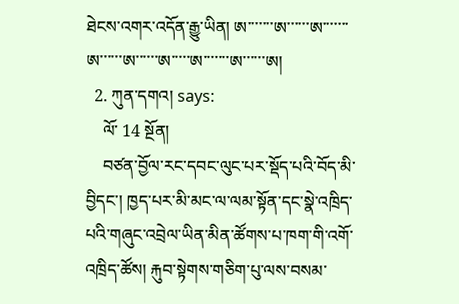ཐེངས་འགར་འདོན་རྒྱུ་ཡིན། ཨ་་་་་་་ཨ་་་་་་ཨ་་་་་་་ཨ་་་་་་ཨ་་་་་་ཨ་་་་་ཨ་་་་་་་ཨ་་་་་་ཨ།
  2. ཀུན་དགའ། says:
    ལོ་ 14 སྔོན།
    བཙན་བྱོལ་རང་དབང་ལུང་པར་སྡོད་པའི་བོད་མི་བྱིདང་། ཁྱད་པར་མི་མང་ལ་ལམ་སྟོན་དང་སྣེ་འཁྲིད་པའི་གཞུང་འབྲེལ་ཡིན་མིན་ཚོགས་པ་ཁག་གི་འགོ་འཁྲིད་ཚོས། རྐུབ་སྟེགས་གཅིག་པུ་ལས་བསམ་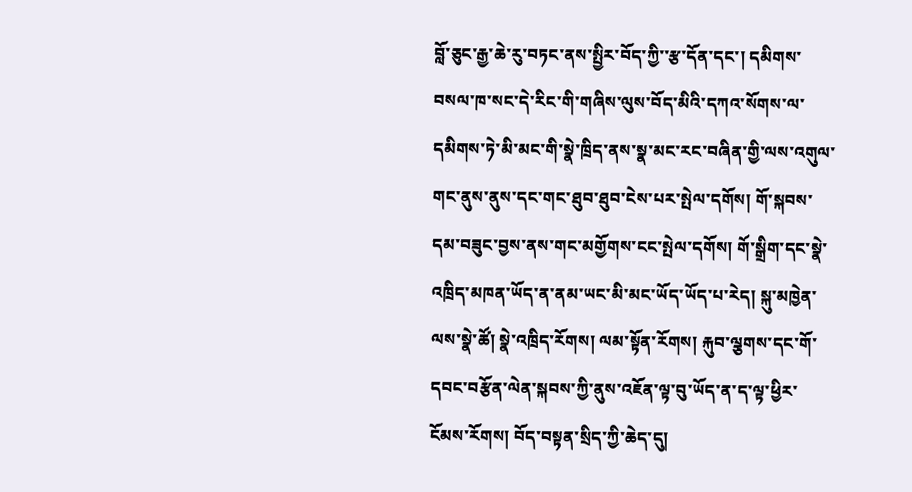བློ་ཅུང་རྒྱ་ཆེ་རུ་བཏང་ནས་སྤྱིར་བོད་ཀྱི་་རྩ་དོན་དང་། དམིགས་བསལ་ཁ་སང་དེ་རིང་གི་གཞིས་ལུས་བོད་མིའི་དཀའ་སོགས་ལ་དམིགས་ཏེ་མི་མང་གི་སྣེ་ཁྲིད་ནས་སྣ་མང་རང་བཞིན་གྱི་ལས་འགུལ་གང་ནུས་ནུས་དང་གང་ཐུབ་ཐུབ་ངེས་པར་སྤེལ་དགོས། གོ་སྐབས་དམ་བཟུང་བྱས་ནས་གང་མགྱོགས་ངང་སྤེལ་དགོས། གོ་སྒྲིག་དང་སྣེ་འཁྲིད་མཁན་ཡོད་ན་ནམ་ཡང་མི་མང་ཡོད་ཡོད་པ་རེད། སྐུ་མཁྱེན་ལས་སྣེ་ཚོ། སྣེ་འཁྲིད་རོགས། ལམ་སྟོན་རོགས། རྐུབ་ལྕགས་དང་གོ་དབང་བརྩོན་ལེན་སྐབས་ཀྱི་ནུས་འཇོན་ལྟ་བུ་ཡོད་ན་ད་ལྟ་ཕྱིར་ངོམས་རོགས། བོད་བསྟན་སྲིད་ཀྱི་ཆེད་དུ།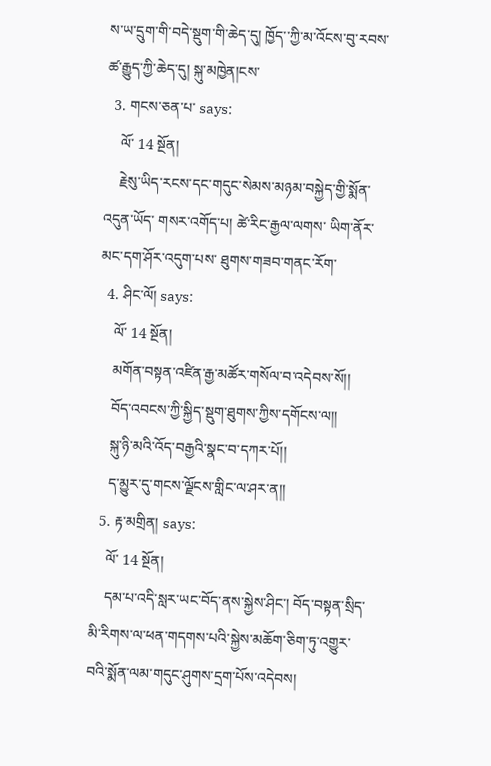ས་ཡ་དྲུག་གི་བདེ་སྡུག་གི་ཆེད་དུ། ཁྱོད་་ཀྱི་མ་འོངས་བུ་རབས་ཚ་རྒྱུད་ཀྱི་ཆེད་དུ། སྐུ་མཁྱེན།ངས་
  3. གངས་ཅན་པ་ says:
    ལོ་ 14 སྔོན།
    རྗེསུ་ཡིད་རངས་དང་གདུང་སེམས་མཉམ་བསྐྱེད་གྱི་སྨོན་འདུན་ཡོད་ གསར་འགོད་པ། ཚེ་རིང་རྒྱལ་ལགས་ ཡིག་ནོར་མང་དག་ཤོར་འདུག་པས་ ཐུགས་གཟབ་གནང་རོག་
  4. ཤིང་ལོ། says:
    ལོ་ 14 སྔོན།
    མགོན་བསྟན་འཛིན་རྒྱ་མཚོར་གསོལ་བ་འདེབས་སོ།།
    བོད་འབངས་ཀྱི་སྐྱིད་སྡུག་ཐུགས་ཀྱིས་དགོངས་ལ།།
    སྐུ་ཉི་མའི་འོད་བརྒྱའི་སྣང་བ་དཀར་པོ།།
    ད་མྱུར་དུ་གངས་ལྗོངས་གླིང་ལ་ཤར་ན།།
  5. རྟ་མགྲིན། says:
    ལོ་ 14 སྔོན།
    དམ་པ་འདི་སླར་ཡང་བོད་ནས་སྐྱེས་ཤིང་། བོད་བསྟན་སྲིད་མི་རིགས་ལ་ཕན་གདགས་པའི་སྐྱེས་མཆོག་ཅིག་ཏུ་འགྱུར་བའི་སྨོན་ལམ་གདུང་ཤུགས་དྲག་པོས་འདེབས།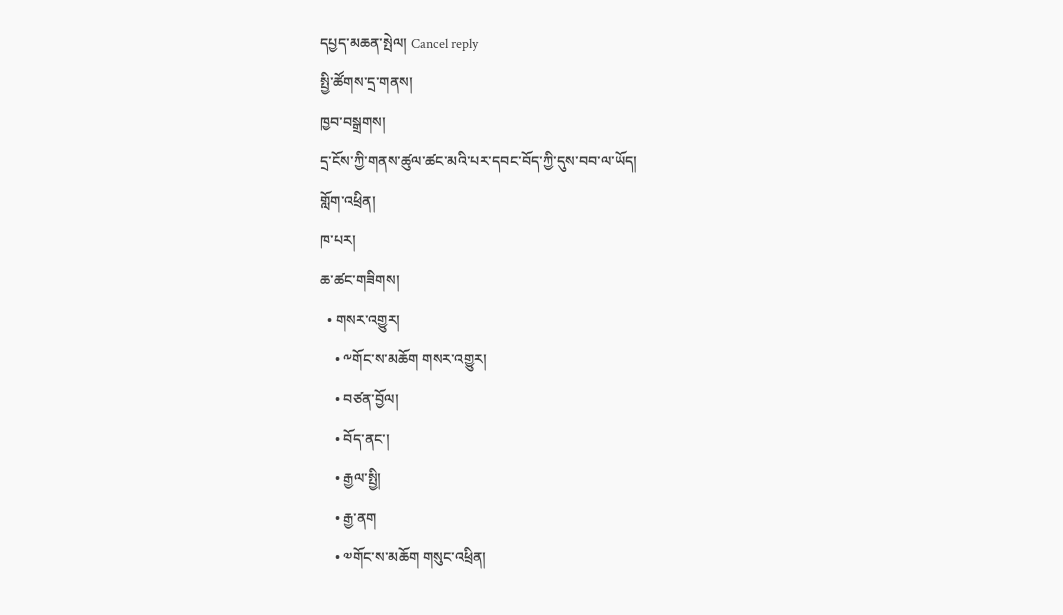དཔྱད་མཆན་སྤེལ། Cancel reply
སྤྱི་ཚོགས་དྲ་གནས།
ཁྱབ་བསྒྲགས།
དྲ་ངོས་ཀྱི་གནས་ཚུལ་ཚང་མའི་པར་དབང་བོད་ཀྱི་དུས་བབ་ལ་ཡོད།
གློག་འཕྲིན།
ཁ་པར།
ཆ་ཚང་གཟིགས།
  • གསར་འགྱུར།
    • ༸གོང་ས་མཆོག གསར་འགྱུར།
    • བཙན་བྱོལ།
    • བོད་ནང་།
    • རྒྱལ་སྤྱི།
    • རྒྱ་ནག
    • ༧གོང་ས་མཆོག གསུང་འཕྲིན།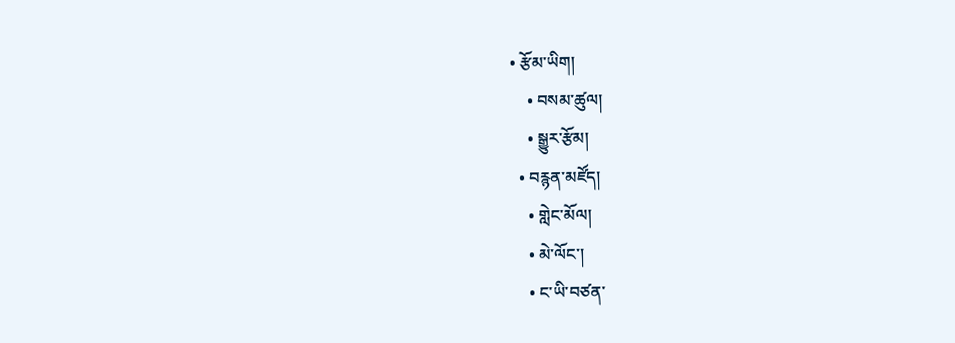• རྩོམ་ཡིག།
    • བསམ་ཚུལ།
    • སྒྱུར་རྩོམ།
  • བརྙན་མཛོད།
    • གླེང་མོལ།
    • མེ་ལོང་།
    • ང་ཡི་བཙན་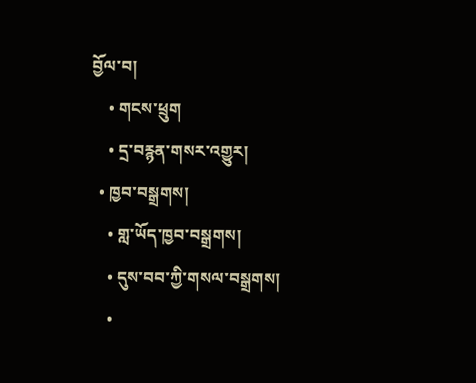བྱོལ་བ།
    • གངས་ཕྲུག
    • དྲ་བརྙན་གསར་འགྱུར།
  • ཁྱབ་བསྒྲགས།
    • གླ་ཡོད་ཁྱབ་བསྒྲགས།
    • དུས་བབ་ཀྱི་གསལ་བསྒྲགས།
    •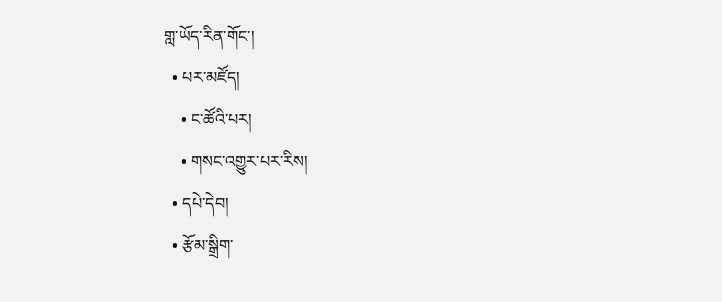གླ་ཡོད་རིན་གོང་།
  • པར་མཛོད།
    • ང་ཚོའི་པར།
    • གསང་འགྱུར་པར་རིས།
  • དཔེ་དེབ།
  • རྩོམ་སྒྲིག་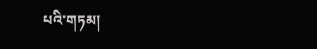པའི་གཏམ།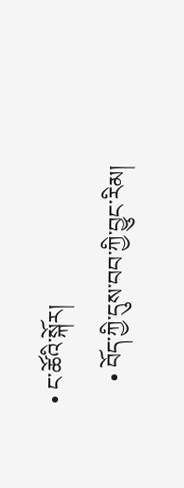• ང་ཚོའི་སྐོར།
    • བོད་ཀྱི་དུས་བབ་ཀྱི་བྱུང་རིམ།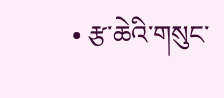• རྩ་ཆེའི་གསུང་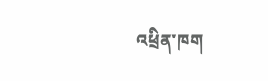འཕྲིན་ཁག